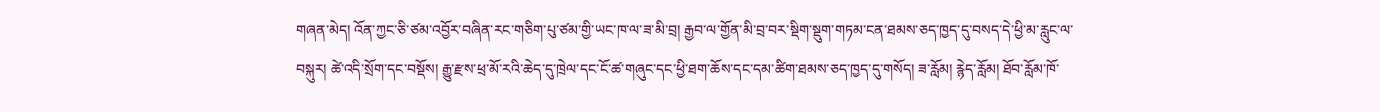གཞན་མེད། འོན་ཀྱང་ཅི་ཙམ་འབྱོར་བཞིན་རང་གཅིག་པུ་ཙམ་གྱི་ཡང་ཁ་ལ་ཟ་མི་བྲ། རྒྱབ་ལ་གྱོན་མི་བྲ་བར་སྡིག་སྡུག་གཏམ་ངན་ཐམས་ཅད་ཁྱད་དུ་བསད་དེ་ཕྱི་མ་རླུང་ལ་བསྐུར། ཚེ་འདི་སྲོག་དང་བསྡོས། རྒྱུ་རྫས་ཕྲ་མོ་རའི་ཆེད་དུ་ཁྲེལ་དང་ངོ་ཚ་གཞུང་དང་ཕྱི་ཐག་ཆོས་དང་དམ་ཚིག་ཐམས་ཅད་ཁྱད་དུ་གསོད། ཟ་རློམ། རྙེད་རློམ། ཐོབ་རློམ་ཁོ་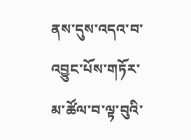ནས་དུས་འདའ་བ་འབྱུང་པོས་གཏོར་མ་ཚོལ་བ་ལྟ་བུའི་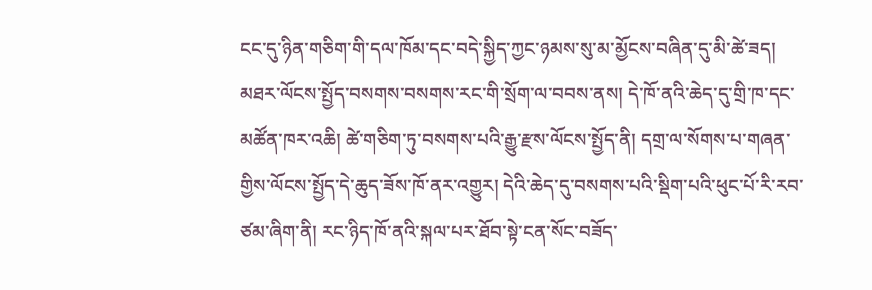ངང་དུ་ཉིན་གཅིག་གི་དལ་ཁོམ་དང་བདེ་སྐྱིད་ཀྱང་ཉམས་སུ་མ་མྱོངས་བཞིན་དུ་མི་ཚེ་ཟད། མཐར་ལོངས་སྤྱོད་བསགས་བསགས་རང་གི་སྲོག་ལ་བབས་ནས། དེ་ཁོ་ནའི་ཆེད་དུ་གྲི་ཁ་དང་མཚོན་ཁར་འཆི། ཚེ་གཅིག་ཏུ་བསགས་པའི་རྒྱུ་རྫས་ལོངས་སྤྱོད་ནི། དགྲ་ལ་སོགས་པ་གཞན་གྱིས་ལོངས་སྤྱོད་དེ་ཆུད་ཟོས་ཁོ་ནར་འགྱུར། དེའི་ཆེད་དུ་བསགས་པའི་སྡིག་པའི་ཕུང་པོ་རི་རབ་ཙམ་ཞིག་ནི། རང་ཉིད་ཁོ་ནའི་སྐལ་པར་ཐོབ་སྟེ་ངན་སོང་བཟོད་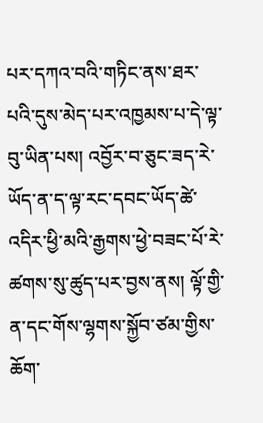པར་དཀའ་བའི་གཏིང་ནས་ཐར་པའི་དུས་མེད་པར་འཁྱམས་པ་དེ་ལྟ་བུ་ཡིན་པས། འབྱོར་བ་ཅུང་ཟད་རེ་ཡོད་ན་ད་ལྟ་རང་དབང་ཡོད་ཚེ་འདིར་ཕྱི་མའི་རྒྱགས་ཕྱེ་བཟང་པོ་རེ་ཚགས་སུ་ཚུད་པར་བྱས་ནས། ལྟོ་གྱི་ན་དང་གོས་ལྷགས་སྐྱོབ་ཙམ་གྱིས་ཆོག་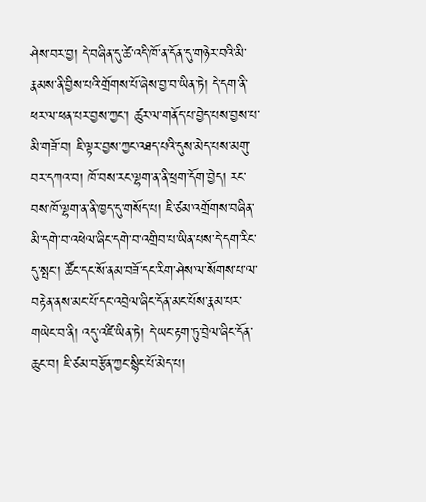ཤེས་བར་བྱ། དེ་བཞིན་དུ་ཚེ་འདི་ཁོ་ན་དོན་དུ་གཉེར་བའི་མི་རྣམས་ནི་བྱིས་པའི་གྲོགས་པོ་ཞེས་བྱ་བ་ཡིན་ཏེ། དེ་དག་ནི་ཕར་ལ་ཕན་པར་བྱས་ཀྱང་། ཚུར་ལ་གནོད་པ་བྱེད་པས་བྱས་པ་མི་གཟོ་བ། ཇི་ལྟར་བྱས་ཀྱང་འཐད་པའི་དུས་མེད་པས་མགུ་བར་དཀའ་བ། ཁོ་བས་རང་ལྷག་ན་ནི་ཕྲག་དོག་བྱེད། རང་བས་ཁོ་ལྷག་ན་ནི་ཁྱད་དུ་གསོད་པ། ཇི་ཙམ་འགྲོགས་བཞིན་མི་དགེ་བ་འཕེལ་ཞིང་དགེ་བ་འགྲིབ་པ་ཡིན་པས་དེ་དག་རིང་དུ་སྤང་། ཚོང་དང་སོ་ནམ་བཟོ་དང་རིག་ཤེས་ལ་སོགས་པ་ལ་བརྟེན་ནས་མང་པོ་དང་འབྲེལ་ཞིང་དོན་མང་པོས་རྣམ་པར་གཡེང་བ་ནི། འདུ་འཛི་ཡིན་ཏེ། དེ་ཡང་རྟག་ཏུ་བྲེལ་ཞིང་དོན་ཆུང་བ། ཇི་ཙམ་བརྩོན་ཀྱང་སྙིང་པོ་མེད་པ།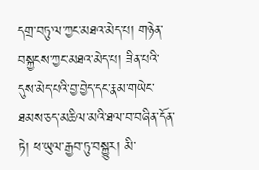དགྲ་བཏུ་ལ་ཀྱང་མཐའ་མེད་པ། གཉེན་བསྐྱངས་ཀྱང་མཐའ་མེད་པ། ཟིན་པའི་དུས་མེད་པའི་བྱ་བྱེད་དང་རྣམ་གཡེང་ཐམས་ཅད་མཆིལ་མའི་ཐལ་བ་བཞིན་དོན་ཏེ། ཕ་ཡུལ་རྒྱབ་ཏུ་བསྐྱུར། མི་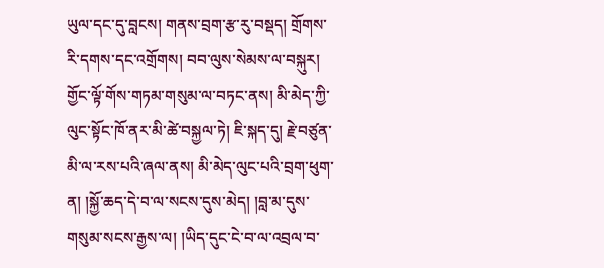ཡུལ་དང་དུ་བླངས། གནས་བྲག་རྩ་རུ་བསྡད། གྲོགས་རི་དགས་དང་འགྲོགས། བབ་ལུས་སེམས་ལ་བསྐུར། གྱོང་ལྟོ་གོས་གཏམ་གསུམ་ལ་བཏང་ནས། མི་མེད་ཀྱི་ལུང་སྟོང་ཁོ་ནར་མི་ཚེ་བསྐྱལ་ཏེ། ཇི་སྐད་དུ། རྗེ་བཙུན་མི་ལ་རས་པའི་ཞལ་ནས། མི་མེད་ལུང་པའི་བྲག་ཕུག་ན། །སྐྱོ་ཆད་དེ་བ་ལ་སངས་དུས་མེད། །བླ་མ་དུས་གསུམ་སངས་རྒྱས་ལ། །ཡིད་དུང་ངེ་བ་ལ་འབྲལ་བ་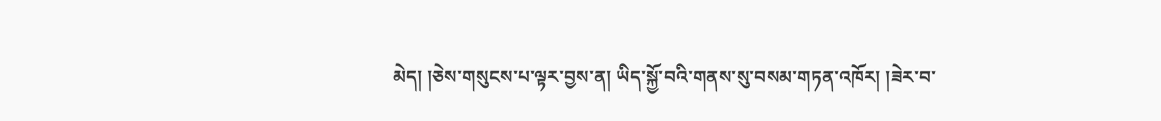མེད། །ཅེས་གསུངས་པ་ལྟར་བྱས་ན། ཡིད་སྐྱོ་བའི་གནས་སུ་བསམ་གཏན་འཁོར། །ཟེར་བ་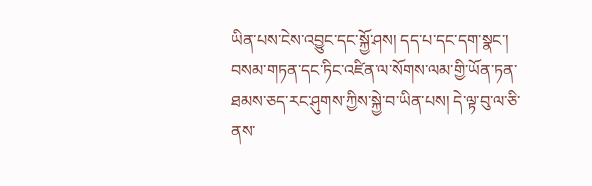ཡིན་པས་ངེས་འབྱུང་དང་སྐྱོ་ཤས། དད་པ་དང་དག་སྣང་། བསམ་གཏན་དང་ཏིང་འཛིན་ལ་སོགས་ལམ་གྱི་ཡོན་ཏན་ཐམས་ཅད་རང་ཤུགས་ཀྱིས་སྐྱེ་བ་ཡིན་པས། དེ་ལྟ་བུ་ལ་ཅི་ནས་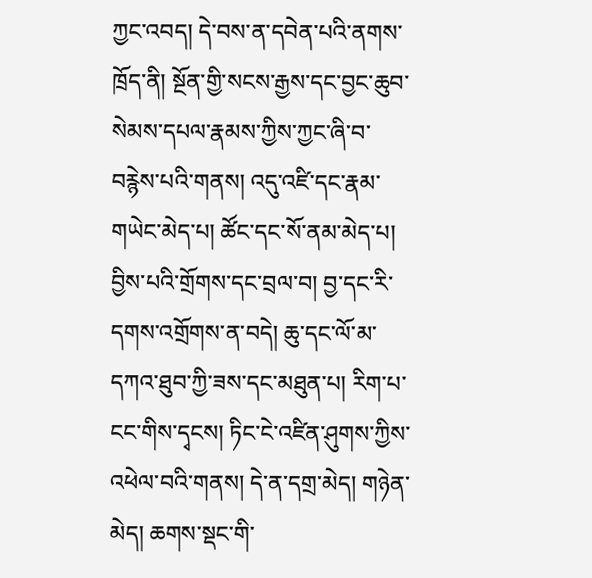ཀྱང་འབད། དེ་བས་ན་དབེན་པའི་ནགས་ཁྲོད་ནི། སྔོན་གྱི་སངས་རྒྱས་དང་བྱང་ཆུབ་སེམས་དཔལ་རྣམས་ཀྱིས་ཀྱང་ཞི་བ་བརྙེས་པའི་གནས། འདུ་འཛི་དང་རྣམ་གཡེང་མེད་པ། ཚོང་དང་སོ་ནམ་མེད་པ། བྱིས་པའི་གྲོགས་དང་བྲལ་བ། བྱ་དང་རི་དགས་འགྲོགས་ན་བདེ། ཆུ་དང་ལོ་མ་དཀའ་ཐུབ་ཀྱི་ཟས་དང་མཐུན་པ། རིག་པ་ངང་གིས་དྭངས། ཏིང་ངེ་འཛིན་ཤུགས་ཀྱིས་འཕེལ་བའི་གནས། དེ་ན་དགྲ་མེད། གཉེན་མེད། ཆགས་སྡང་གི་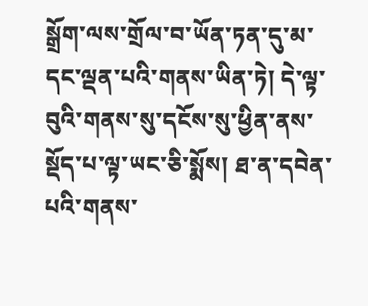སྒྲོག་ལས་གྲོལ་བ་ཡོན་ཏན་དུ་མ་དང་ལྡན་པའི་གནས་ཡིན་ཏེ། དེ་ལྟ་བུའི་གནས་སུ་དངོས་སུ་ཕྱིན་ནས་སྡོད་པ་ལྟ་ཡང་ཅི་སྨོས། ཐ་ན་དབེན་པའི་གནས་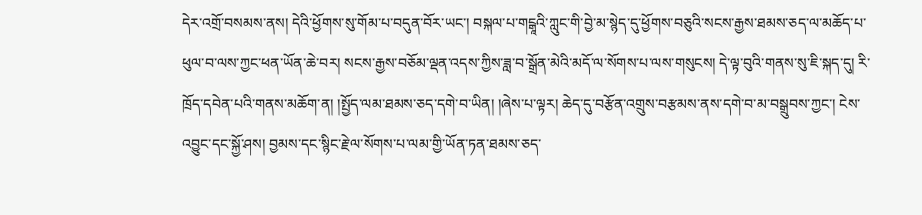དེར་འགྲོ་བསམས་ནས། དེའི་ཕྱོགས་སུ་གོམ་པ་བདུན་བོར་ཡང་། བསྐལ་པ་གངྒཱའི་ཀླུང་གི་བྱེ་མ་སྙེད་དུ་ཕྱོགས་བཅུའི་སངས་རྒྱས་ཐམས་ཅད་ལ་མཆོད་པ་ཕུལ་བ་ལས་ཀྱང་ཕན་ཡོན་ཆེ་བར། སངས་རྒྱས་བཅོམ་ལྡན་འདས་ཀྱིས་ཟླ་བ་སྒྲོན་མེའི་མདོ་ལ་སོགས་པ་ལས་གསུངས། དེ་ལྟ་བུའི་གནས་སུ་ཇི་སྐད་དུ། རི་ཁྲོད་དབེན་པའི་གནས་མཆོག་ན། །སྤྱོད་ལམ་ཐམས་ཅད་དགེ་བ་ཡིན། །ཞེས་པ་ལྟར། ཆེད་དུ་བརྩོན་འགྲུས་བརྩམས་ནས་དགེ་བ་མ་བསྒྲུབས་ཀྱང་། ངེས་འབྱུང་དང་སྐྱོ་ཤས། བྱམས་དང་སྙིང་རྗེ་ལ་སོགས་པ་ལམ་གྱི་ཡོན་ཏན་ཐམས་ཅད་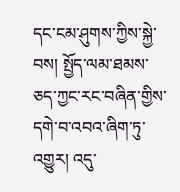དང་ངམ་ཤུགས་ཀྱིས་སྐྱེ་བས། སྤྱོད་ལམ་ཐམས་ཅད་ཀྱང་རང་བཞིན་གྱིས་དགེ་བ་འབའ་ཞིག་ཏུ་འགྱུར། འདུ་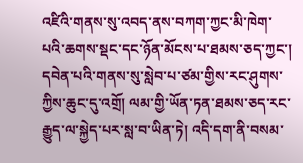འཛིའི་གནས་སུ་འབད་ནས་བཀག་ཀྱང་མི་ཁེག་པའི་ཆགས་སྡང་དང་ཉོན་མོངས་པ་ཐམས་ཅད་ཀྱང་། དབེན་པའི་གནས་སུ་སླེབ་པ་ཙམ་གྱིས་རང་ཤུགས་ཀྱིས་ཆུང་དུ་འགྲོ། ལམ་གྱི་ཡོན་ཏན་ཐམས་ཅད་རང་རྒྱུད་ལ་སྐྱེད་པར་སླ་བ་ཡིན་ཏེ། འདི་དག་ནི་བསམ་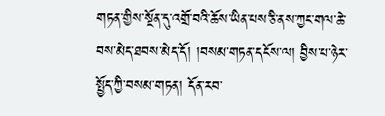གཏན་གྱིས་སྔོན་དུ་འགྲོ་བའི་ཆོས་ཡིན་པས་ཅི་ནས་ཀྱང་གལ་ཆེ་བས་མེད་ཐབས་མེད་དོ། །བསམ་གཏན་དངོས་ལ། བྱིས་པ་ཉེར་སྤྱོད་ཀྱི་བསམ་གཏན། དོན་རབ་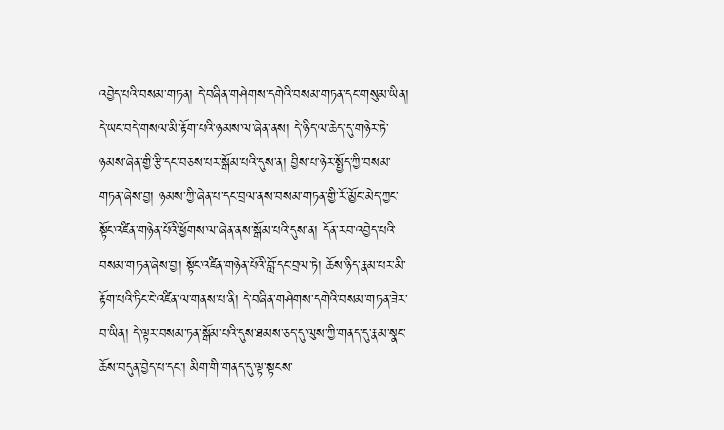འབྱེད་པའི་བསམ་གཏན། དེ་བཞིན་གཤེགས་དགེའི་བསམ་གཏན་དང་གསུམ་ཡིན། དེ་ཡང་བདེ་གསལ་མི་རྟོག་པའི་ཉམས་ལ་ཞེན་ནས། དེ་ཉིད་ལ་ཆེད་དུ་གཉེར་ཏེ་ཉམས་ཞེན་གྱི་རྩི་དང་བཅས་པར་སྒོམ་པའི་དུས་ན། བྱིས་པ་ཉེར་སྤྱོད་ཀྱི་བསམ་གཏན་ཞེས་བྱ། ཉམས་ཀྱི་ཞེན་པ་དང་བྲལ་ནས་བསམ་གཏན་གྱི་རོ་མྱོང་མེད་ཀྱང་སྟོང་འཛིན་གཉེན་པོའི་ཕྱོགས་ལ་ཞེན་ནས་སྒོམ་པའི་དུས་ན། དོན་རབ་འབྱེད་པའི་བསམ་གཏན་ཞེས་བྱ། སྟོང་འཛིན་གཉེན་པོའི་བློ་དང་བྲལ་ཏེ། ཆོས་ཉིད་རྣམ་པར་མི་རྟོག་པའི་ཏིང་ངེ་འཛིན་ལ་གནས་པ་ནི། དེ་བཞིན་གཤེགས་དགེའི་བསམ་གཏན་ཟེར་བ་ཡིན། དེ་ལྟར་བསམ་ཏན་སྒོམ་པའི་དུས་ཐམས་ཅད་དུ་ལུས་ཀྱི་གནད་དུ་རྣམ་སྣང་ཆོས་བདུན་བྱེད་པ་དང་། མིག་གི་གནད་དུ་ལྟ་སྟངས་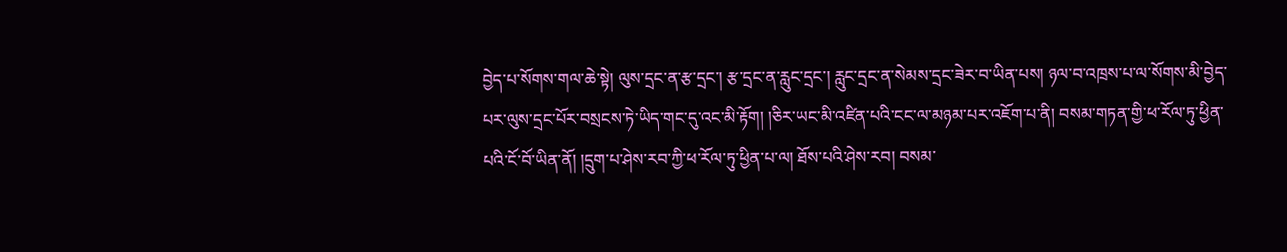བྱེད་པ་སོགས་གལ་ཆེ་སྟེ། ལུས་དྲང་ན་རྩ་དྲང་། རྩ་དྲང་ན་རླུང་དྲང་། རླུང་དྲང་ན་སེམས་དྲང་ཟེར་བ་ཡིན་པས། ཉལ་བ་འཁྲས་པ་ལ་སོགས་མི་བྱེད་པར་ལུས་དྲང་པོར་བསྲངས་ཏེ་ཡིད་གང་དུ་འང་མི་རྟོག། །ཅིར་ཡང་མི་འཛིན་པའི་ངང་ལ་མཉམ་པར་འཇོག་པ་ནི། བསམ་གཏན་གྱི་ཕ་རོལ་ཏུ་ཕྱིན་པའི་ངོ་བོ་ཡིན་ནོ། །དྲུག་པ་ཤེས་རབ་ཀྱི་ཕ་རོལ་ཏུ་ཕྱིན་པ་ལ། ཐོས་པའི་ཤེས་རབ། བསམ་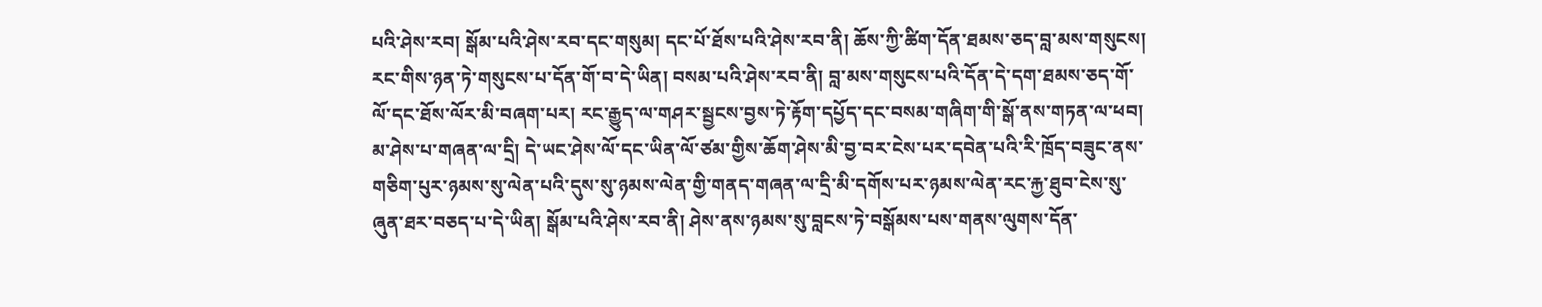པའི་ཤེས་རབ། སྒོམ་པའི་ཤེས་རབ་དང་གསུམ། དང་པོ་ཐོས་པའི་ཤེས་རབ་ནི། ཆོས་ཀྱི་ཚིག་དོན་ཐམས་ཅད་བླ་མས་གསུངས། རང་གིས་ཉན་ཏེ་གསུངས་པ་དོན་གོ་བ་དེ་ཡིན། བསམ་པའི་ཤེས་རབ་ནི། བླ་མས་གསུངས་པའི་དོན་དེ་དག་ཐམས་ཅད་གོ་ལོ་དང་ཐོས་ལོར་མི་བཞག་པར། རང་རྒྱུད་ལ་གཤར་སྦྱངས་བྱས་ཏེ་རྟོག་དཔྱོད་དང་བསམ་གཞིག་གི་སྒོ་ནས་གཏན་ལ་ཕབ། མ་ཤེས་པ་གཞན་ལ་དྲི། དེ་ཡང་ཤེས་ལོ་དང་ཡིན་ལོ་ཙམ་གྱིས་ཆོག་ཤེས་མི་བྱ་བར་ངེས་པར་དབེན་པའི་རི་ཁྲོད་བཟུང་ནས་གཅིག་པུར་ཉམས་སུ་ལེན་པའི་དུས་སུ་ཉམས་ལེན་གྱི་གནད་གཞན་ལ་དྲི་མི་དགོས་པར་ཉམས་ལེན་རང་རྐྱ་ཐུབ་ངེས་སུ་ཞུན་ཐར་བཅད་པ་དེ་ཡིན། སྒོམ་པའི་ཤེས་རབ་ནི། ཤེས་ནས་ཉམས་སུ་བླངས་ཏེ་བསྒོམས་པས་གནས་ལུགས་དོན་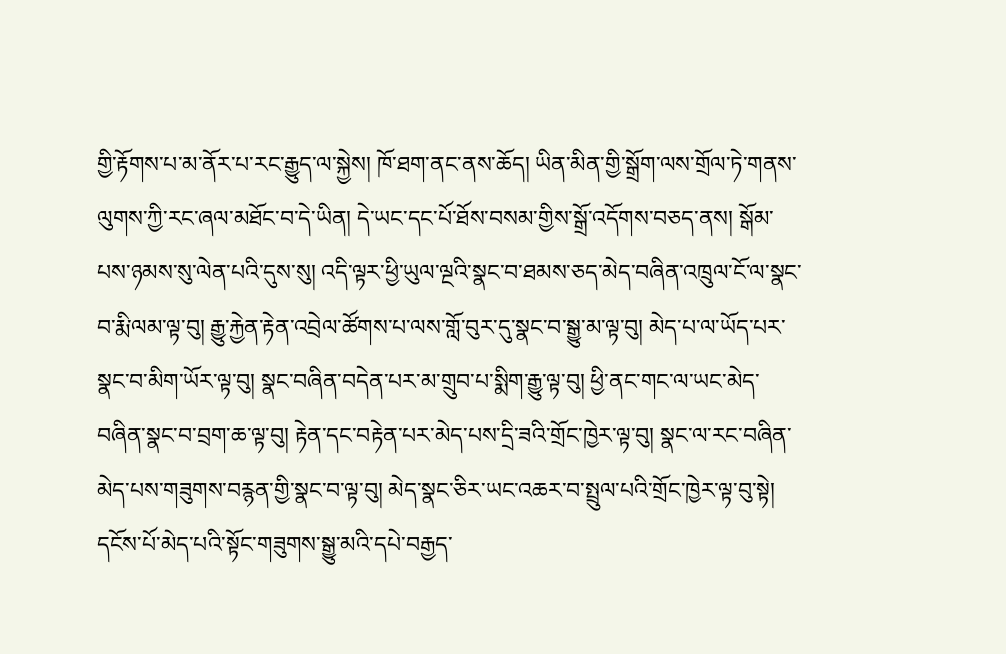གྱི་རྟོགས་པ་མ་ནོར་པ་རང་རྒྱུད་ལ་སྐྱེས། ཁོ་ཐག་ནང་ནས་ཆོད། ཡིན་མིན་གྱི་སྒྲོག་ལས་གྲོལ་ཏེ་གནས་ལུགས་ཀྱི་རང་ཞལ་མཐོང་བ་དེ་ཡིན། དེ་ཡང་དང་པོ་ཐོས་བསམ་གྱིས་སྒྲོ་འདོགས་བཅད་ནས། སྒོམ་པས་ཉམས་སུ་ལེན་པའི་དུས་སུ། འདི་ལྟར་ཕྱི་ཡུལ་ལྔའི་སྣང་བ་ཐམས་ཅད་མེད་བཞིན་འཁྲུལ་ངོ་ལ་སྣང་བ་རྨི་ལམ་ལྟ་བུ། རྒྱུ་རྐྱེན་རྟེན་འབྲེལ་ཚོགས་པ་ལས་གློ་བུར་དུ་སྣང་བ་སྒྱུ་མ་ལྟ་བུ། མེད་པ་ལ་ཡོད་པར་སྣང་བ་མིག་ཡོར་ལྟ་བུ། སྣང་བཞིན་བདེན་པར་མ་གྲུབ་པ་སྨིག་རྒྱུ་ལྟ་བུ། ཕྱི་ནང་གང་ལ་ཡང་མེད་བཞིན་སྣང་བ་བྲག་ཆ་ལྟ་བུ། རྟེན་དང་བརྟེན་པར་མེད་པས་དྲི་ཟའི་གྲོང་ཁྱེར་ལྟ་བུ། སྣང་ལ་རང་བཞིན་མེད་པས་གཟུགས་བརྙན་གྱི་སྣང་བ་ལྟ་བུ། མེད་སྣང་ཅིར་ཡང་འཆར་བ་སྤྲུལ་པའི་གྲོང་ཁྱེར་ལྟ་བུ་སྟེ། དངོས་པོ་མེད་པའི་སྟོང་གཟུགས་སྒྱུ་མའི་དཔེ་བརྒྱད་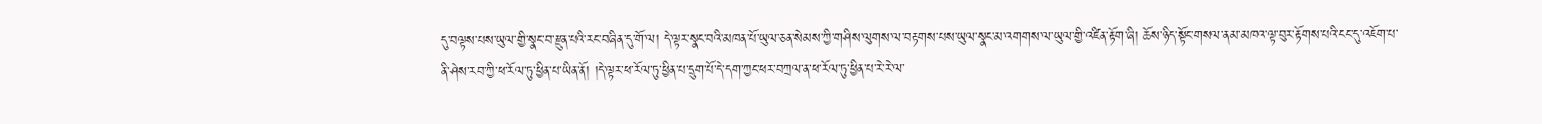དུ་བལྟས་པས་ཡུལ་གྱི་སྣང་བ་རྫུན་པའི་རང་བཞིན་དུ་གོ་ལ། དེ་ལྟར་སྣང་བའི་མཁན་པོ་ཡུལ་ཅན་སེམས་ཀྱི་གཤིས་ལུགས་ལ་བརྟགས་པས་ཡུལ་སྣང་མ་འགགས་ལ་ཡུལ་གྱི་འཛིན་རྟོག་ཞི། ཆོས་ཉིད་སྟོང་གསལ་ནམ་མཁའ་ལྟ་བུར་རྟོགས་པའི་ངང་དུ་འཇོག་པ་ནི་ཤེས་རབ་ཀྱི་ཕ་རོལ་ཏུ་ཕྱིན་པ་ཡིན་ནོ། །དེ་ལྟར་ཕ་རོལ་ཏུ་ཕྱིན་པ་དྲུག་པོ་དེ་དག་ཀྱང་ཕར་བཀྲལ་ན་ཕ་རོལ་ཏུ་ཕྱིན་པ་རེ་རེ་ལ་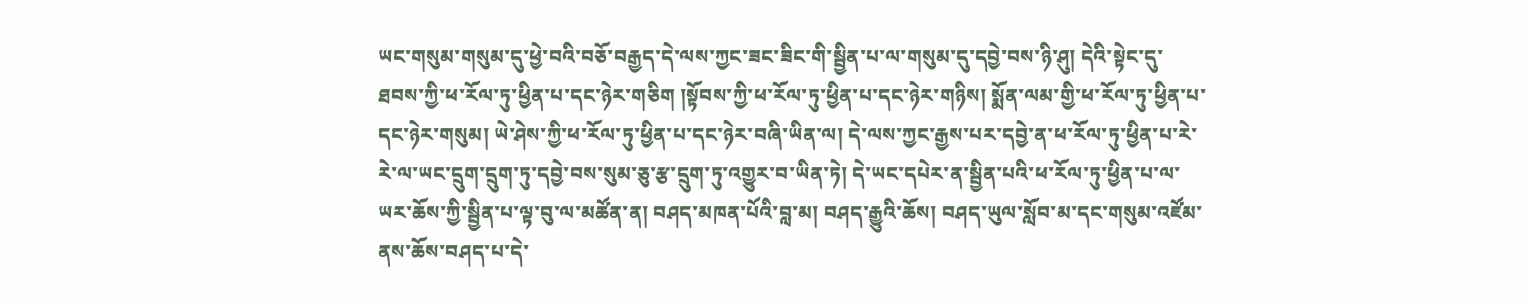ཡང་གསུམ་གསུམ་དུ་ཕྱེ་བའི་བཅོ་བརྒྱད་དེ་ལས་ཀྱང་ཟང་ཟིང་གི་སྦྱིན་པ་ལ་གསུམ་དུ་དབྱེ་བས་ཉི་ཤུ། དེའི་སྟེང་དུ་ཐབས་ཀྱི་ཕ་རོལ་ཏུ་ཕྱིན་པ་དང་ཉེར་གཅིག །སྟོབས་ཀྱི་ཕ་རོལ་ཏུ་ཕྱིན་པ་དང་ཉེར་གཉིས། སྨོན་ལམ་གྱི་ཕ་རོལ་ཏུ་ཕྱིན་པ་དང་ཉེར་གསུམ། ཡེ་ཤེས་ཀྱི་ཕ་རོལ་ཏུ་ཕྱིན་པ་དང་ཉེར་བཞི་ཡིན་ལ། དེ་ལས་ཀྱང་རྒྱས་པར་དབྱེ་ན་ཕ་རོལ་ཏུ་ཕྱིན་པ་རེ་རེ་ལ་ཡང་དྲུག་དྲུག་ཏུ་དབྱེ་བས་སུམ་ཅུ་རྩ་དྲུག་ཏུ་འགྱུར་བ་ཡིན་ཏེ། དེ་ཡང་དཔེར་ན་སྦྱིན་པའི་ཕ་རོལ་ཏུ་ཕྱིན་པ་ལ་ཡར་ཆོས་ཀྱི་སྦྱིན་པ་ལྟ་བུ་ལ་མཚོན་ན། བཤད་མཁན་པོའི་བླ་མ། བཤད་རྒྱུའི་ཆོས། བཤད་ཡུལ་སློབ་མ་དང་གསུམ་འཛོམ་ནས་ཆོས་བཤད་པ་དེ་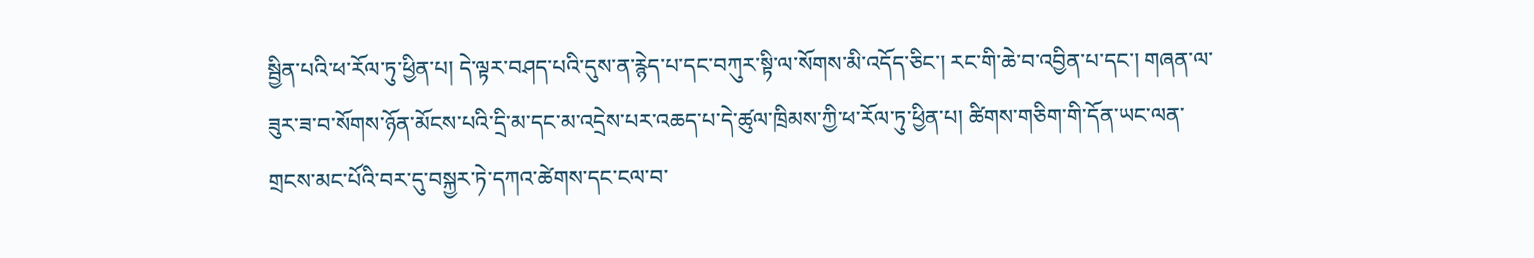སྦྱིན་པའི་ཕ་རོལ་ཏུ་ཕྱིན་པ། དེ་ལྟར་བཤད་པའི་དུས་ན་རྙེད་པ་དང་བཀུར་སྟི་ལ་སོགས་མི་འདོད་ཅིང་། རང་གི་ཆེ་བ་འབྱིན་པ་དང་། གཞན་ལ་ཟུར་ཟ་བ་སོགས་ཉོན་མོངས་པའི་དྲི་མ་དང་མ་འདྲེས་པར་འཆད་པ་དེ་ཚུལ་ཁྲིམས་ཀྱི་ཕ་རོལ་ཏུ་ཕྱིན་པ། ཚིགས་གཅིག་གི་དོན་ཡང་ལན་གྲངས་མང་པོའི་བར་དུ་བསྐྱར་ཏེ་དཀའ་ཚེགས་དང་ངལ་བ་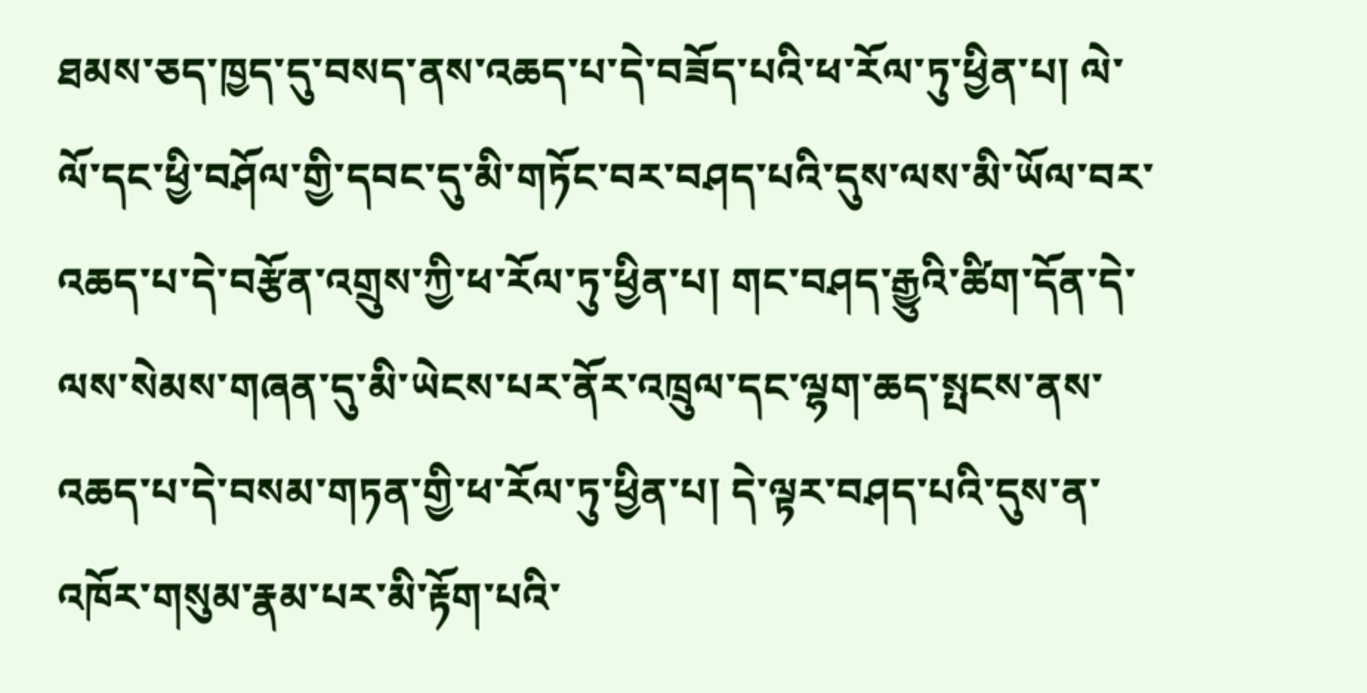ཐམས་ཅད་ཁྱད་དུ་བསད་ནས་འཆད་པ་དེ་བཟོད་པའི་ཕ་རོལ་ཏུ་ཕྱིན་པ། ལེ་ལོ་དང་ཕྱི་བཤོལ་གྱི་དབང་དུ་མི་གཏོང་བར་བཤད་པའི་དུས་ལས་མི་ཡོལ་བར་འཆད་པ་དེ་བརྩོན་འགྲུས་ཀྱི་ཕ་རོལ་ཏུ་ཕྱིན་པ། གང་བཤད་རྒྱུའི་ཚིག་དོན་དེ་ལས་སེམས་གཞན་དུ་མི་ཡེངས་པར་ནོར་འཁྲུལ་དང་ལྷག་ཆད་སྤངས་ནས་འཆད་པ་དེ་བསམ་གཏན་གྱི་ཕ་རོལ་ཏུ་ཕྱིན་པ། དེ་ལྟར་བཤད་པའི་དུས་ན་འཁོར་གསུམ་རྣམ་པར་མི་རྟོག་པའི་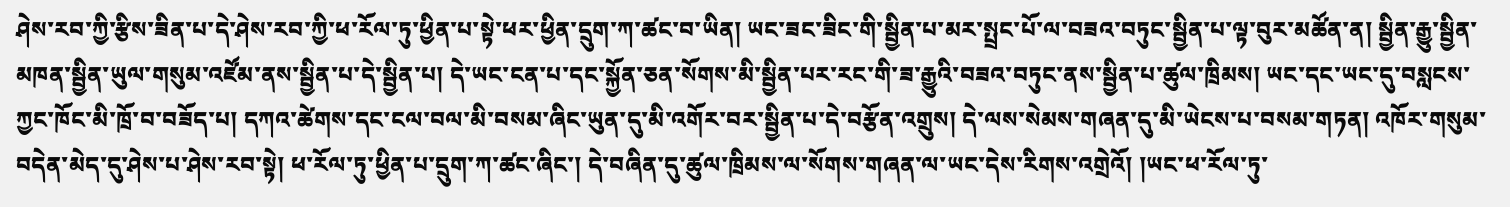ཤེས་རབ་ཀྱི་རྩིས་ཟིན་པ་དེ་ཤེས་རབ་ཀྱི་ཕ་རོལ་ཏུ་ཕྱིན་པ་སྟེ་ཕར་ཕྱིན་དྲུག་ཀ་ཚང་བ་ཡིན། ཡང་ཟང་ཟིང་གི་སྦྱིན་པ་མར་སྤྲང་པོ་ལ་བཟའ་བཏུང་སྦྱིན་པ་ལྟ་བུར་མཚོན་ན། སྦྱིན་རྒྱུ་སྦྱིན་མཁན་སྦྱིན་ཡུལ་གསུམ་འཛོམ་ནས་སྦྱིན་པ་དེ་སྦྱིན་པ། དེ་ཡང་ངན་པ་དང་སྐྱོན་ཅན་སོགས་མི་སྦྱིན་པར་རང་གི་ཟ་རྒྱུའི་བཟའ་བཏུང་ནས་སྦྱིན་པ་ཚུལ་ཁྲིམས། ཡང་དང་ཡང་དུ་བསླངས་ཀྱང་ཁོང་མི་ཁྲོ་བ་བཟོད་པ། དཀའ་ཚེགས་དང་ངལ་བལ་མི་བསམ་ཞིང་ཡུན་དུ་མི་འགོར་བར་སྦྱིན་པ་དེ་བརྩོན་འགྲུས། དེ་ལས་སེམས་གཞན་དུ་མི་ཡེངས་པ་བསམ་གཏན། འཁོར་གསུམ་བདེན་མེད་དུ་ཤེས་པ་ཤེས་རབ་སྟེ། ཕ་རོལ་ཏུ་ཕྱིན་པ་དྲུག་ཀ་ཚང་ཞིང་། དེ་བཞིན་དུ་ཚུལ་ཁྲིམས་ལ་སོགས་གཞན་ལ་ཡང་དེས་རིགས་འགྲེའོ། །ཡང་ཕ་རོལ་ཏུ་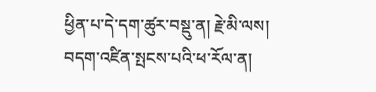ཕྱིན་པ་དེ་དག་ཚུར་བསྡུ་ན། རྗེ་མི་ལས། བདག་འཛིན་སྤངས་པའི་ཕ་རོལ་ན།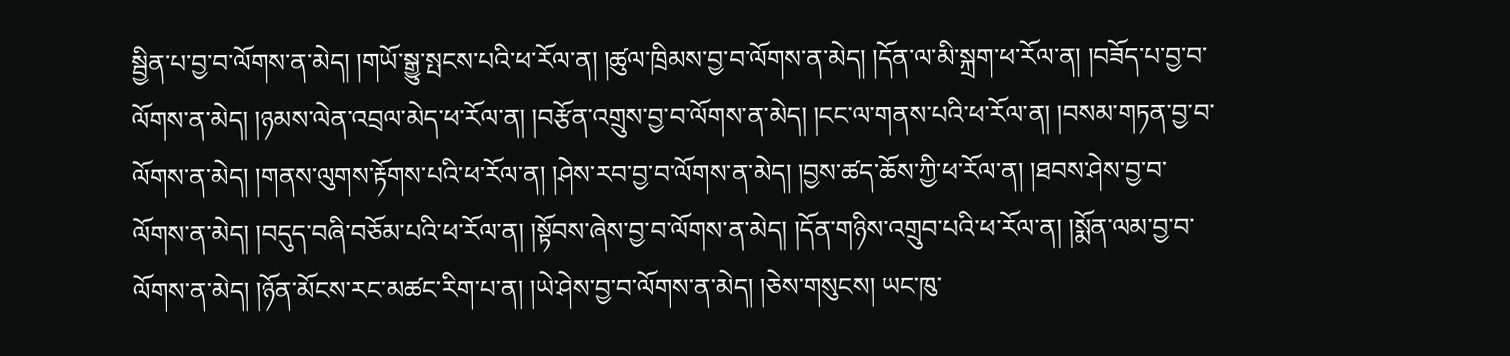སྦྱིན་པ་བྱ་བ་ལོགས་ན་མེད། །གཡོ་སྒྱུ་སྤངས་པའི་ཕ་རོལ་ན། །ཚུལ་ཁྲིམས་བྱ་བ་ལོགས་ན་མེད། །དོན་ལ་མི་སྐྲག་ཕ་རོལ་ན། །བཟོད་པ་བྱ་བ་ལོགས་ན་མེད། །ཉམས་ལེན་འབྲལ་མེད་ཕ་རོལ་ན། །བརྩོན་འགྲུས་བྱ་བ་ལོགས་ན་མེད། །ངང་ལ་གནས་པའི་ཕ་རོལ་ན། །བསམ་གཏན་བྱ་བ་ལོགས་ན་མེད། །གནས་ལུགས་རྟོགས་པའི་ཕ་རོལ་ན། །ཤེས་རབ་བྱ་བ་ལོགས་ན་མེད། །བྱས་ཚད་ཆོས་ཀྱི་ཕ་རོལ་ན། །ཐབས་ཤེས་བྱ་བ་ལོགས་ན་མེད། །བདུད་བཞི་བཅོམ་པའི་ཕ་རོལ་ན། །སྟོབས་ཞེས་བྱ་བ་ལོགས་ན་མེད། །དོན་གཉིས་འགྲུབ་པའི་ཕ་རོལ་ན། །སྨོན་ལམ་བྱ་བ་ལོགས་ན་མེད། །ཉོན་མོངས་རང་མཚང་རིག་པ་ན། །ཡེ་ཤེས་བྱ་བ་ལོགས་ན་མེད། །ཅེས་གསུངས། ཡང་ཁུ་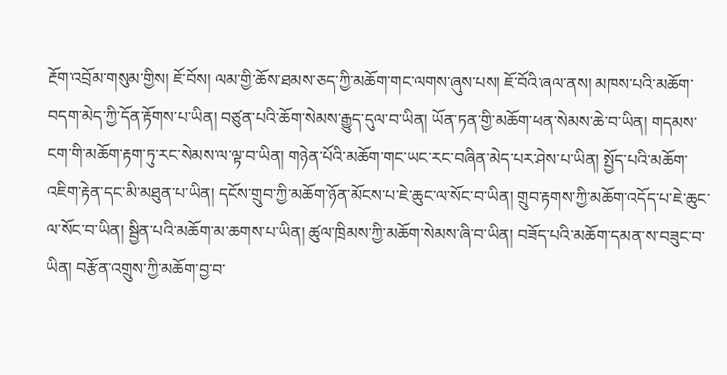རྔོག་འབྲོམ་གསུམ་གྱིས། ཇོ་བོས། ལམ་གྱི་ཆོས་ཐམས་ཅད་ཀྱི་མཆོག་གང་ལགས་ཞུས་པས། ཇོ་བོའི་ཞལ་ནས། མཁས་པའི་མཆོག་བདག་མེད་ཀྱི་དོན་རྟོགས་པ་ཡིན། བཙུན་པའི་ཆོག་སེམས་རྒྱུད་དུལ་བ་ཡིན། ཡོན་ཏན་གྱི་མཆོག་ཕན་སེམས་ཆེ་བ་ཡིན། གདམས་ངག་གི་མཆོག་རྟག་ཏུ་རང་སེམས་ལ་ལྟ་བ་ཡིན། གཉེན་པོའི་མཆོག་གང་ཡང་རང་བཞིན་མེད་པར་ཤེས་པ་ཡིན། སྤྱོད་པའི་མཆོག་འཇིག་རྟེན་དང་མི་མཐུན་པ་ཡིན། དངོས་གྲུབ་ཀྱི་མཆོག་ཉོན་མོངས་པ་ཇེ་ཆུང་ལ་སོང་བ་ཡིན། གྲུབ་རྟགས་ཀྱི་མཆོག་འདོད་པ་ཇེ་ཆུང་ལ་སོང་བ་ཡིན། སྦྱིན་པའི་མཆོག་མ་ཆགས་པ་ཡིན། ཚུལ་ཁྲིམས་ཀྱི་མཆོག་སེམས་ཞི་བ་ཡིན། བཟོད་པའི་མཆོག་དམན་ས་བཟུང་བ་ཡིན། བརྩོན་འགྲུས་ཀྱི་མཆོག་བྱ་བ་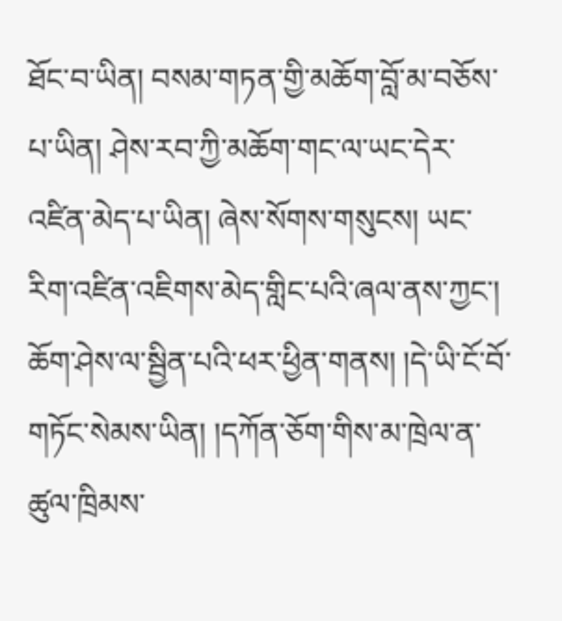ཐོང་བ་ཡིན། བསམ་གཏན་གྱི་མཆོག་བློ་མ་བཅོས་པ་ཡིན། ཤེས་རབ་ཀྱི་མཆོག་གང་ལ་ཡང་དེར་འཛིན་མེད་པ་ཡིན། ཞེས་སོགས་གསུངས། ཡང་རིག་འཛིན་འཇིགས་མེད་གླིང་པའི་ཞལ་ནས་ཀྱང་། ཆོག་ཤེས་ལ་སྦྱིན་པའི་ཕར་ཕྱིན་གནས། །དེ་ཡི་ངོ་བོ་གཏོང་སེམས་ཡིན། །དཀོན་ཅོག་གིས་མ་ཁྲེལ་ན་ཚུལ་ཁྲིམས་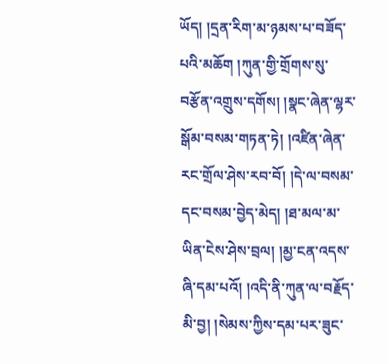ཡོད། །དྲན་རིག་མ་ཉམས་པ་བཟོད་པའི་མཆོག །ཀུན་གྱི་གྲོགས་སུ་བརྩོན་འགྲུས་དགོས། །སྣང་ཞེན་ལྷར་སྒོམ་བསམ་གཏན་ཏེ། །འཛིན་ཞེན་རང་གྲོལ་ཤེས་རབ་བོ། །དེ་ལ་བསམ་དང་བསམ་བྱེད་མེད། །ཐ་མལ་མ་ཡིན་ངེས་ཤེས་བྲལ། །མྱ་ངན་འདས་ཞི་དམ་པའོ། །འདི་ནི་ཀུན་ལ་བརྗོད་མི་བྱ། །སེམས་ཀྱིས་དམ་པར་ཟུང་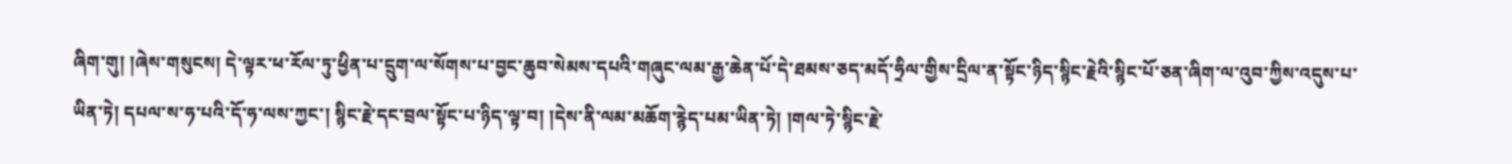ཞིག་གུ། །ཞེས་གསུངས། དེ་ལྟར་ཕ་རོལ་ཏུ་ཕྱིན་པ་དྲུག་ལ་སོགས་པ་བྱང་ཆུབ་སེམས་དཔའི་གཞུང་ལམ་རྒྱ་ཆེན་པོ་དེ་ཐམས་ཅད་མདོ་ཧྲིལ་གྱིས་དྲིལ་ན་སྟོང་ཉིད་སྙིང་རྗེའི་སྙིང་པོ་ཅན་ཞིག་ལ་འུབ་ཀྱིས་འདུས་པ་ཡིན་ཏེ། དཔལ་ས་ཧ་པའི་དོ་ཧ་ལས་ཀྱང་། སྙིང་རྗེ་དང་བྲལ་སྟོང་པ་ཉིད་ལྟ་བ། །དེས་ནི་ལམ་མཆོག་རྙེད་པམ་ཡིན་ཏེ། །གལ་ཏེ་སྙིང་རྗེ་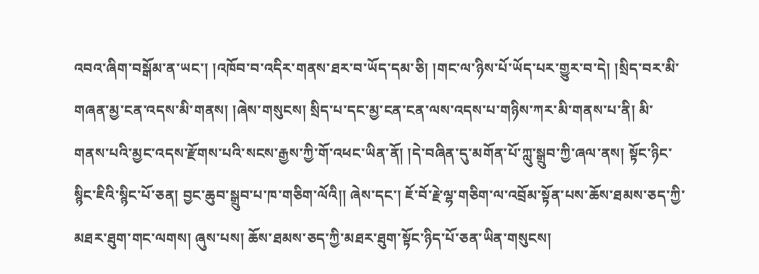འབའ་ཞིག་བསྒོམ་ན་ཡང་། །འཁོབ་བ་འདིར་གནས་ཐར་བ་ཡོད་དམ་ཅི། །གང་ལ་ཉིས་པོ་ཡོད་པར་གྱུར་བ་དེ། །སྲིད་བར་མི་གཞན་མྱ་ངན་འདས་མི་གནས། །ཞེས་གསུངས། སྲིད་པ་དང་མྱ་ངན་ངན་ལས་འདས་པ་གཉིས་ཀར་མི་གནས་པ་ནི། མི་གནས་པའི་མྱང་འདས་རྫོགས་པའི་སངས་རྒྱས་ཀྱི་གོ་འཕང་ཡིན་ནོ། །དེ་བཞིན་དུ་མགོན་པོ་ཀླུ་སྒྲུབ་ཀྱི་ཞལ་ནས། སྟོང་ཉིང་སྙིང་ཇིའི་སྙིང་པོ་ཅན། བྱང་ཆུབ་སྒྲུབ་པ་ཁ་གཅིག་ལོའི།། ཞེས་དང་། ཇོ་བོ་རྗེ་ལྷ་གཅིག་ལ་འབྲོམ་སྟོན་པས་ཆོས་ཐམས་ཅད་ཀྱི་མཐར་ཐུག་གང་ལགས། ཞུས་པས། ཆོས་ཐམས་ཅད་ཀྱི་མཐར་ཐུག་སྟོང་ཉིད་པོ་ཅན་ཡིན་གསུངས།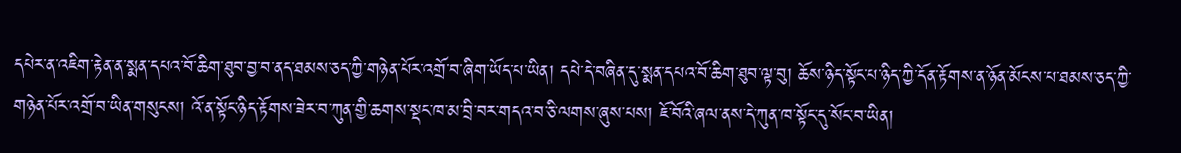དཔེར་ན་འཇིག་རྟེན་ན་སྨན་དཔའ་བོ་ཆིག་ཐུབ་བྱ་བ་ནད་ཐམས་ཅད་ཀྱི་གཉེན་པོར་འགྲོ་བ་ཞིག་ཡོད་པ་ཡིན། དཔེ་དེ་བཞིན་དུ་སྨན་དཔའ་བོ་ཆིག་ཐུབ་ལྟ་བུ། ཆོས་ཉིད་སྟོང་པ་ཉིད་ཀྱི་དོན་རྟོགས་ན་ཉོན་མོངས་པ་ཐམས་ཅད་ཀྱི་གཉེན་པོར་འགྲོ་བ་ཡིན་གསུངས། འོ་ན་སྟོང་ཉིད་རྟོགས་ཟེར་བ་ཀུན་གྱི་ཆགས་སྡང་ཁ་མ་བྲི་བར་གདའ་བ་ཅི་ལགས་ཞུས་པས། ཇོ་བོའི་ཞལ་ནས་དེ་ཀུན་ཁ་སྟོང་དུ་སོང་བ་ཡིན།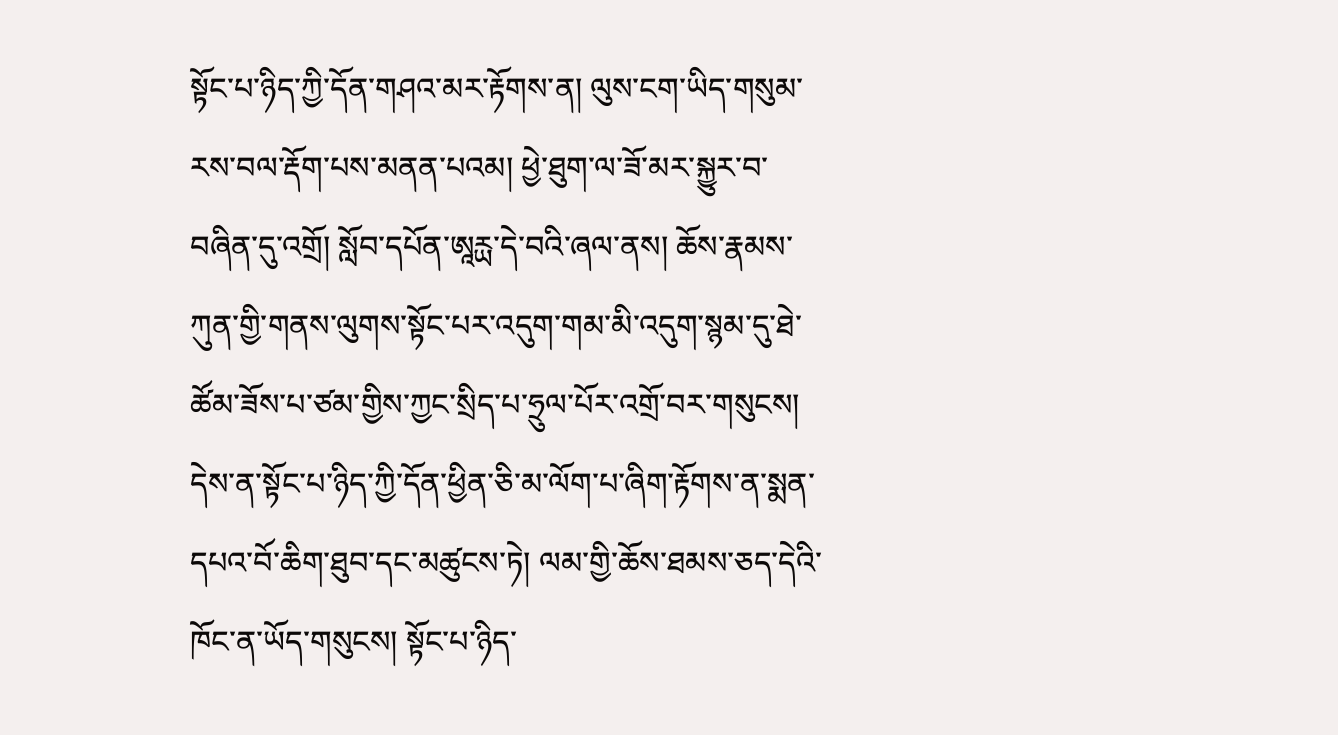སྟོང་པ་ཉིད་ཀྱི་དོན་གཤའ་མར་རྟོགས་ན། ལུས་ངག་ཡིད་གསུམ་རས་བལ་རྡོག་པས་མནན་པའམ། ཕྱེ་ཐུག་ལ་ཟོ་མར་སྐྱུར་བ་བཞིན་དུ་འགྲོ། སློབ་དཔོན་ཨཱརྻ་དེ་བའི་ཞལ་ནས། ཆོས་རྣམས་ཀུན་གྱི་གནས་ལུགས་སྟོང་པར་འདུག་གམ་མི་འདུག་སྙམ་དུ་ཐེ་ཚོམ་ཟོས་པ་ཙམ་གྱིས་ཀྱང་སྲིད་པ་ཧྲུལ་པོར་འགྲོ་བར་གསུངས། དེས་ན་སྟོང་པ་ཉིད་ཀྱི་དོན་ཕྱིན་ཅི་མ་ལོག་པ་ཞིག་རྟོགས་ན་སྨན་དཔའ་བོ་ཆིག་ཐུབ་དང་མཚུངས་ཏེ། ལམ་གྱི་ཆོས་ཐམས་ཅད་དེའི་ཁོང་ན་ཡོད་གསུངས། སྟོང་པ་ཉིད་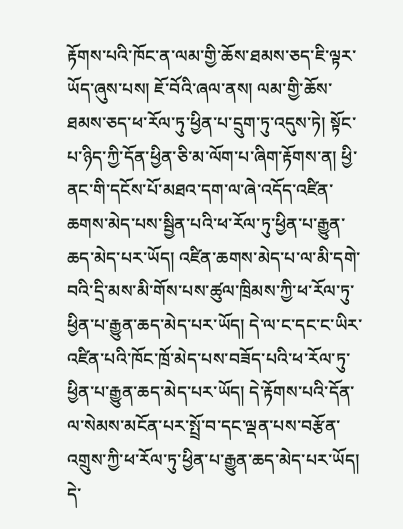རྟོགས་པའི་ཁོང་ན་ལམ་གྱི་ཆོས་ཐམས་ཅད་ཇི་ལྟར་ཡོད་ཞུས་པས། ཇོ་བོའི་ཞལ་ནས། ལམ་གྱི་ཆོས་ཐམས་ཅད་ཕ་རོལ་ཏུ་ཕྱིན་པ་དྲུག་ཏུ་འདུས་ཏེ། སྟོང་པ་ཉིད་ཀྱི་དོན་ཕྱིན་ཅི་མ་ལོག་པ་ཞིག་རྟོགས་ན། ཕྱི་ནང་གི་དངོས་པོ་མཐའ་དག་ལ་ཞེ་འདོད་འཛིན་ཆགས་མེད་པས་སྦྱིན་པའི་ཕ་རོལ་ཏུ་ཕྱིན་པ་རྒྱུན་ཆད་མེད་པར་ཡོད། འཛིན་ཆགས་མེད་པ་ལ་མི་དགེ་བའི་དྲི་མས་མི་གོས་པས་ཚུལ་ཁྲིམས་ཀྱི་ཕ་རོལ་ཏུ་ཕྱིན་པ་རྒྱུན་ཆད་མེད་པར་ཡོད། དེ་ལ་ང་དང་ང་ཡིར་འཛིན་པའི་ཁོང་ཁྲོ་མེད་པས་བཟོད་པའི་ཕ་རོལ་ཏུ་ཕྱིན་པ་རྒྱུན་ཆད་མེད་པར་ཡོད། དེ་རྟོགས་པའི་དོན་ལ་སེམས་མངོན་པར་སྤྲོ་བ་དང་ལྡན་པས་བརྩོན་འགྲུས་ཀྱི་ཕ་རོལ་ཏུ་ཕྱིན་པ་རྒྱུན་ཆད་མེད་པར་ཡོད། དེ་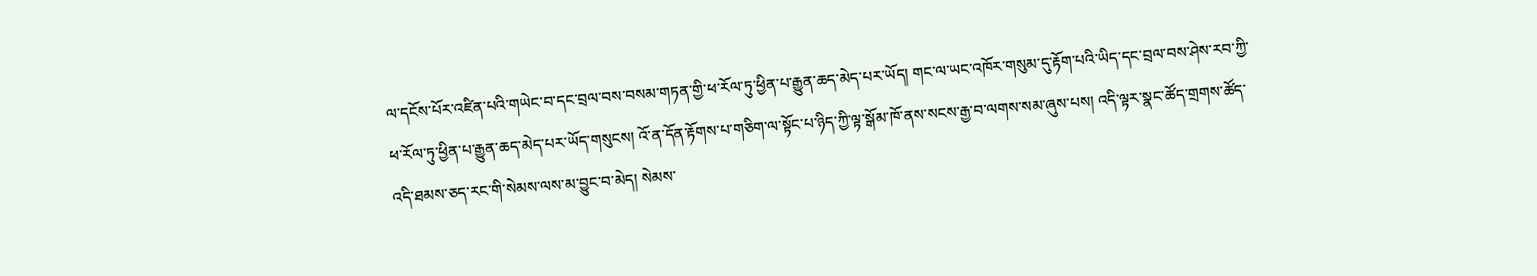ལ་དངོས་པོར་འཛིན་པའི་གཡེང་བ་དང་བྲལ་བས་བསམ་གཏན་གྱི་ཕ་རོལ་ཏུ་ཕྱིན་པ་རྒྱུན་ཆད་མེད་པར་ཡོད། གང་ལ་ཡང་འཁོར་གསུམ་དུ་རྟོག་པའི་ཡིད་དང་བྲལ་བས་ཤེས་རབ་ཀྱི་ཕ་རོལ་ཏུ་ཕྱིན་པ་རྒྱུན་ཆད་མེད་པར་ཡོད་གསུངས། འོ་ན་དོན་རྟོགས་པ་གཅིག་ལ་སྟོང་པ་ཉིད་ཀྱི་ལྟ་སྒོམ་ཁོ་ནས་སངས་རྒྱ་བ་ལགས་སམ་ཞུས་པས། འདི་ལྟར་སྣང་ཚོད་གྲགས་ཚོད་འདི་ཐམས་ཅད་རང་གི་སེམས་ལས་མ་བྱུང་བ་མེད། སེམས་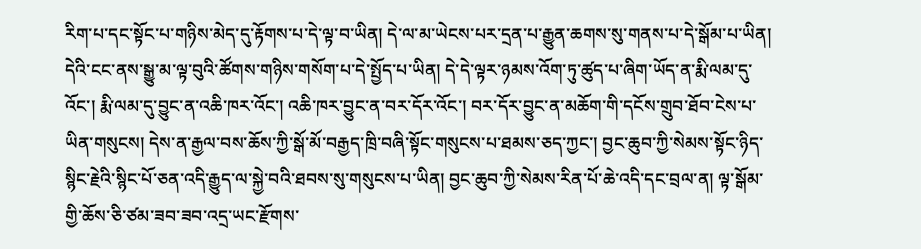རིག་པ་དང་སྟོང་པ་གཉིས་མེད་དུ་རྟོགས་པ་དེ་ལྟ་བ་ཡིན། དེ་ལ་མ་ཡེངས་པར་དྲན་པ་རྒྱུན་ཆགས་སུ་གནས་པ་དེ་སྒོམ་པ་ཡིན། དེའི་ངང་ནས་སྒྱུ་མ་ལྟ་བུའི་ཚོགས་གཉིས་གསོག་པ་དེ་སྤྱོད་པ་ཡིན། དེ་དེ་ལྟར་ཉམས་འོག་ཏུ་ཚུད་པ་ཞིག་ཡོད་ན་རྨི་ལམ་དུ་འོང་། རྨི་ལམ་དུ་བྱུང་ན་འཆི་ཁར་འོང་། འཆི་ཁར་བྱུང་ན་བར་དོར་འོང་། བར་དོར་བྱུང་ན་མཆོག་གི་དངོས་གྲུབ་ཐོབ་ངེས་པ་ཡིན་གསུངས། དེས་ན་རྒྱལ་བས་ཆོས་ཀྱི་སྒོ་མོ་བརྒྱད་ཁྲི་བཞི་སྟོང་གསུངས་པ་ཐམས་ཅད་ཀྱང་། བྱང་ཆུབ་ཀྱི་སེམས་སྟོང་ཉིད་སྙིང་རྗེའི་སྙིང་པོ་ཅན་འདི་རྒྱུད་ལ་སྐྱེ་བའི་ཐབས་སུ་གསུངས་པ་ཡིན། བྱང་ཆུབ་ཀྱི་སེམས་རིན་པོ་ཆེ་འདི་དང་བྲལ་ན། ལྟ་སྒོམ་གྱི་ཆོས་ཅི་ཙམ་ཟབ་ཟབ་འདྲ་ཡང་རྫོགས་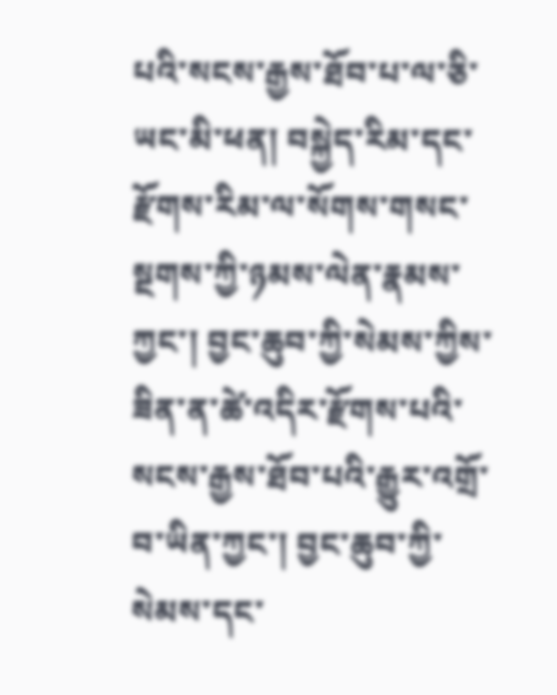པའི་སངས་རྒྱས་ཐོབ་པ་ལ་ཅི་ཡང་མི་ཕན། བསྐྱེད་རིམ་དང་རྫོགས་རིམ་ལ་སོགས་གསང་སྔགས་ཀྱི་ཉམས་ལེན་རྣམས་ཀྱང་། བྱང་ཆུབ་ཀྱི་སེམས་ཀྱིས་ཟིན་ན་ཚེ་འདིར་རྫོགས་པའི་སངས་རྒྱས་ཐོབ་པའི་རྒྱུར་འགྲོ་བ་ཡིན་ཀྱང་། བྱང་ཆུབ་ཀྱི་སེམས་དང་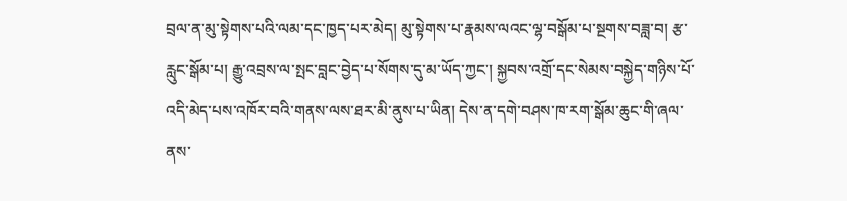བྲལ་ན་མུ་སྟེགས་པའི་ལམ་དང་ཁྱད་པར་མེད། མུ་སྟེགས་པ་རྣམས་ལའང་ལྷ་བསྒོམ་པ་སྔགས་བཟླ་བ། རྩ་རླུང་སྒོམ་པ། རྒྱུ་འབྲས་ལ་སྤང་བླང་བྱེད་པ་སོགས་དུ་མ་ཡོད་ཀྱང་། སྐྱབས་འགྲོ་དང་སེམས་བསྐྱེད་གཉིས་པོ་འདི་མེད་པས་འཁོར་བའི་གནས་ལས་ཐར་མི་ནུས་པ་ཡིན། དེས་ན་དགེ་བཤས་ཁ་རག་སྒོམ་ཆུང་གི་ཞལ་ནས་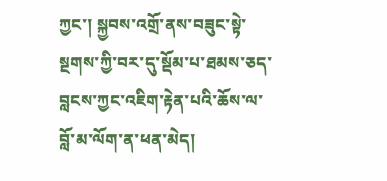ཀྱང་། སྐྱབས་འགྲོ་ནས་བཟུང་སྟེ་སྔགས་ཀྱི་བར་དུ་སྡོམ་པ་ཐམས་ཅད་བླངས་ཀྱང་འཇིག་རྟེན་པའི་ཆོས་ལ་བློ་མ་ལོག་ན་ཕན་མེད།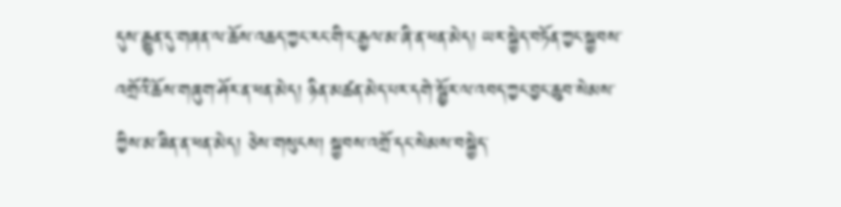དུས་རྒྱུན་དུ་གཞན་ལ་ཆོས་འཆད་ཀྱང་རང་གི་ང་རྒྱལ་མ་ཞི་ན་ཕན་མེད། ཡར་སྐྱེད་བཏོན་ཀྱང་སྐྱབས་འགྲོའི་ཆོས་གཞུག་ཤོར་ན་ཕན་མེད། ཉིན་མཚན་མེད་པར་དགེ་སྦྱོར་ལ་འབད་ཀྱང་བྱང་ཆུབ་སེམས་ཀྱིས་མ་ཟིན་ན་ཕན་མེད། ཅེས་གསུངས། སྐྱབས་འགྲོ་དང་སེམས་བསྐྱེད་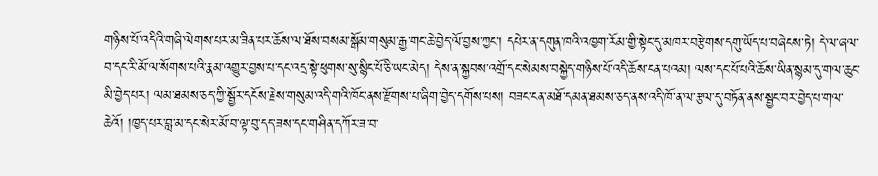གཉིས་པོ་འདིའི་གཞི་ལེགས་པར་མ་ཟིན་པར་ཆོས་ལ་ཐོས་བསམ་སྒོམ་གསུམ་རྒྱ་གང་ཆེ་བྱེད་ལོ་བྱས་ཀྱང་། དཔེར་ན་དགུན་ཁའི་འཁྱག་རོམ་གྱི་སྟེང་དུ་མཁར་བརྩེགས་དགུ་ཡོད་པ་བཞེངས་ཏེ། དེ་ལ་ཞལ་བ་དང་རི་མོ་ལ་སོགས་པའི་རྣམ་འགྱུར་བྱས་པ་དང་འདྲ་སྟེ་ཕུགས་སུ་སྙིང་པོ་ཅི་ཡང་མེད། དེས་ན་སྐྱབས་འགྲོ་དང་སེམས་བསྐྱེད་གཉིས་པོ་འདི་ཆོས་ངན་པའམ། ལས་དང་པོ་པའི་ཆོས་ཡིན་སྙམ་དུ་གལ་ཆུང་མི་བྱེད་པར། ལམ་ཐམས་ཅད་ཀྱི་སྦྱོར་དངོས་རྗེས་གསུམ་འདི་གའི་ཁོང་ནས་རྫོགས་པ་ཞིག་བྱེད་དགོས་པས། བཟང་ངན་མཐོ་དམན་ཐམས་ཅད་ནས་འདི་ཁོ་ན་ལ་རྩལ་དུ་བཏོན་ནས་སྦྱང་བར་བྱེད་པ་གལ་ཆེའོ། །ཁྱད་པར་བླ་མ་དང་སེར་མོ་བ་ལྟ་བུ་དད་ཟས་དང་གཤིན་དཀོར་ཟ་བ་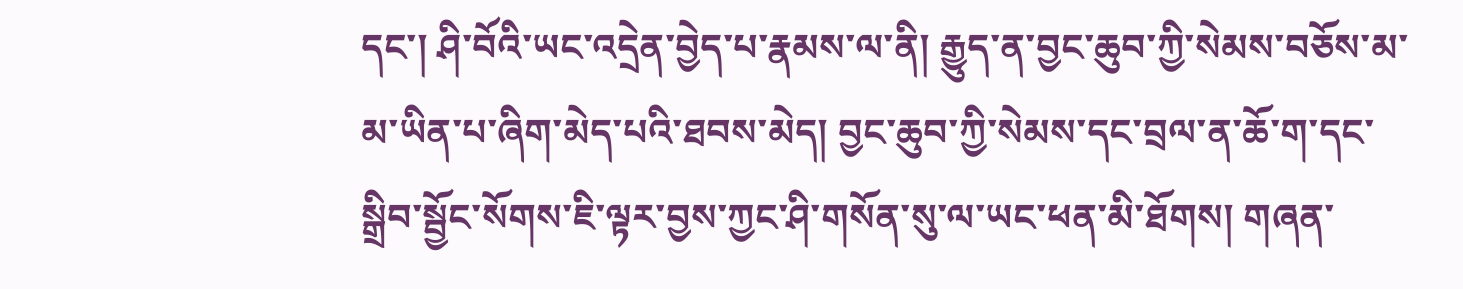དང་། ཤི་བོའི་ཡང་འདྲེན་བྱེད་པ་རྣམས་ལ་ནི། རྒྱུད་ན་བྱང་ཆུབ་ཀྱི་སེམས་བཅོས་མ་མ་ཡིན་པ་ཞིག་མེད་པའི་ཐབས་མེད། བྱང་ཆུབ་ཀྱི་སེམས་དང་བྲལ་ན་ཆོ་ག་དང་སྒྲིབ་སྦྱོང་སོགས་ཇི་ལྟར་བྱས་ཀྱང་ཤི་གསོན་སུ་ལ་ཡང་ཕན་མི་ཐོགས། གཞན་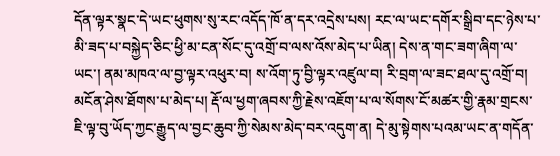དོན་ལྟར་སྣང་དེ་ཡང་ཕུགས་སུ་རང་འདོད་ཁོ་ན་དར་འདྲེས་པས། རང་ལ་ཡང་དགོར་སྒྲིབ་དང་ཉེས་པ་མི་ཟད་པ་བསྐྱེད་ཅིང་ཕྱི་མ་ངན་སོང་དུ་འགྲོ་བ་ལས་འོས་མེད་པ་ཡིན། དེས་ན་གང་ཟག་ཞིག་ལ་ཡང་། ནམ་མཁའ་ལ་བྱ་ལྟར་འཕུར་བ། ས་འོག་ཏུ་བྱི་ལྟར་འཛུལ་བ། རི་བྲག་ལ་ཟང་ཐལ་དུ་འགྲོ་བ། མངོན་ཤེས་ཐོགས་པ་མེད་པ། རྡོ་ལ་ཕྱག་ཞབས་ཀྱི་རྗེས་འཇོག་པ་ལ་སོགས་ངོ་མཚར་གྱི་རྣམ་གྲངས་ཇི་ལྟ་བུ་ཡོད་ཀྱང་རྒྱུད་ལ་བྱང་ཆུབ་ཀྱི་སེམས་མེད་བར་འདུག་ན། དེ་མུ་སྟེགས་པའམ་ཡང་ན་གདོན་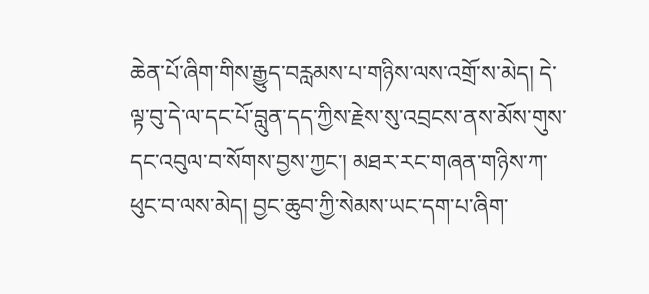ཆེན་པོ་ཞིག་གིས་རྒྱུད་བརླམས་པ་གཉིས་ལས་འགྲོ་ས་མེད། དེ་ལྟ་བུ་དེ་ལ་དང་པོ་བླུན་དད་ཀྱིས་རྗེས་སུ་འབྲངས་ནས་མོས་གུས་དང་འབུལ་བ་སོགས་བྱས་ཀྱང་། མཐར་རང་གཞན་གཉིས་ཀ་ཕུང་བ་ལས་མེད། བྱང་ཆུབ་ཀྱི་སེམས་ཡང་དག་པ་ཞིག་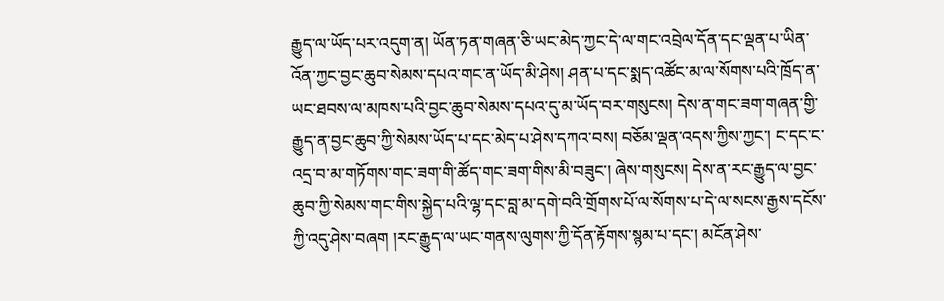རྒྱུད་ལ་ཡོད་པར་འདུག་ན། ཡོན་ཏན་གཞན་ཅི་ཡང་མེད་ཀྱང་དེ་ལ་གང་འབྲེལ་དོན་དང་ལྡན་པ་ཡིན་འོན་ཀྱང་བྱང་ཆུབ་སེམས་དཔའ་གང་ན་ཡོད་མི་ཤེས། ཤན་པ་དང་སྨད་འཚོང་མ་ལ་སོགས་པའི་ཁྲོད་ན་ཡང་ཐབས་ལ་མཁས་པའི་བྱང་ཆུབ་སེམས་དཔའ་དུ་མ་ཡོད་བར་གསུངས། དེས་ན་གང་ཟག་གཞན་གྱི་རྒྱུད་ན་བྱང་ཆུབ་ཀྱི་སེམས་ཡོད་པ་དང་མེད་པ་ཤེས་དཀའ་བས། བཅོམ་ལྡན་འདས་ཀྱིས་ཀྱང་། ང་དང་ང་འདྲ་བ་མ་གཏོགས་གང་ཟག་གི་ཚོད་གང་ཟག་གིས་མི་བཟུང་། ཞེས་གསུངས། དེས་ན་རང་རྒྱུད་ལ་བྱང་ཆུབ་ཀྱི་སེམས་གང་གིས་སྐྱེད་པའི་ལྷ་དང་བླ་མ་དགེ་བའི་གྲོགས་པོ་ལ་སོགས་པ་དེ་ལ་སངས་རྒྱས་དངོས་ཀྱི་འདུ་ཤེས་བཞག །རང་རྒྱུད་ལ་ཡང་གནས་ལུགས་ཀྱི་དོན་རྟོགས་སྙམ་པ་དང་། མངོན་ཤེས་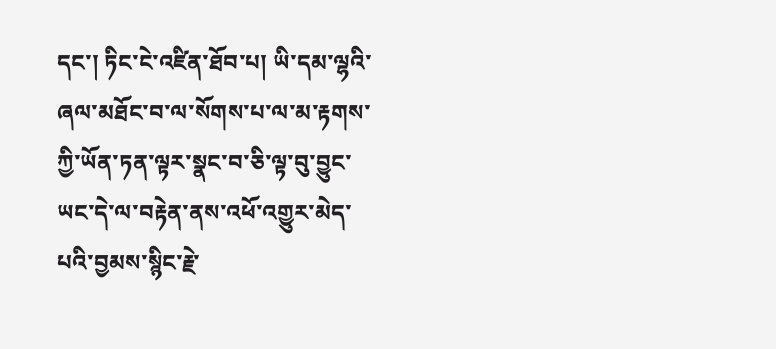དང་། ཏིང་ངེ་འཛིན་ཐོབ་པ། ཡི་དམ་ལྷའི་ཞལ་མཐོང་བ་ལ་སོགས་པ་ལ་མ་རྟགས་ཀྱི་ཡོན་ཏན་ལྟར་སྣང་བ་ཅི་ལྟ་བུ་བྱུང་ཡང་དེ་ལ་བརྟེན་ནས་འཕོ་འགྱུར་མེད་པའི་བྱམས་སྙིང་རྗེ་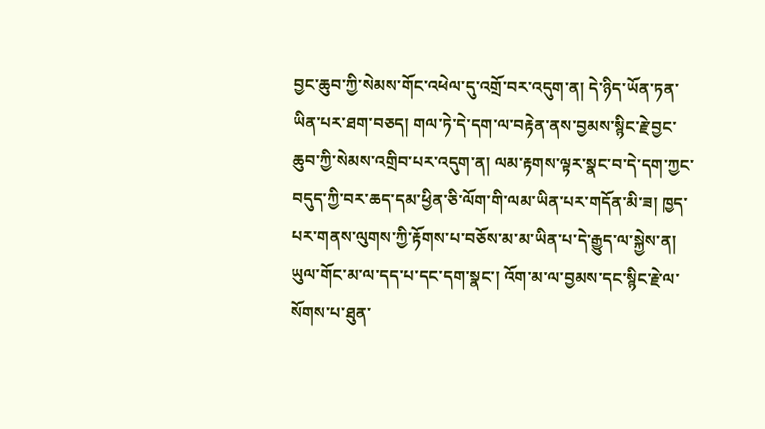བྱང་ཆུབ་ཀྱི་སེམས་གོང་འཕེལ་དུ་འགྲོ་བར་འདུག་ན། དེ་ཉིད་ཡོན་ཏན་ཡིན་པར་ཐག་བཅད། གལ་ཏེ་དེ་དག་ལ་བརྟེན་ནས་བྱམས་སྙིང་རྗེ་བྱང་ཆུབ་ཀྱི་སེམས་འགྲིབ་པར་འདུག་ན། ལམ་རྟགས་ལྟར་སྣང་བ་དེ་དག་ཀྱང་བདུད་ཀྱི་བར་ཆད་དམ་ཕྱིན་ཅི་ལོག་གི་ལམ་ཡིན་པར་གདོན་མི་ཟ། ཁྱད་པར་གནས་ལུགས་ཀྱི་རྟོགས་པ་བཅོས་མ་མ་ཡིན་པ་དེ་རྒྱུད་ལ་སྐྱེས་ན། ཡུལ་གོང་མ་ལ་དད་པ་དང་དག་སྣང་། འོག་མ་ལ་བྱམས་དང་སྙིང་རྗེ་ལ་སོགས་པ་ཐུན་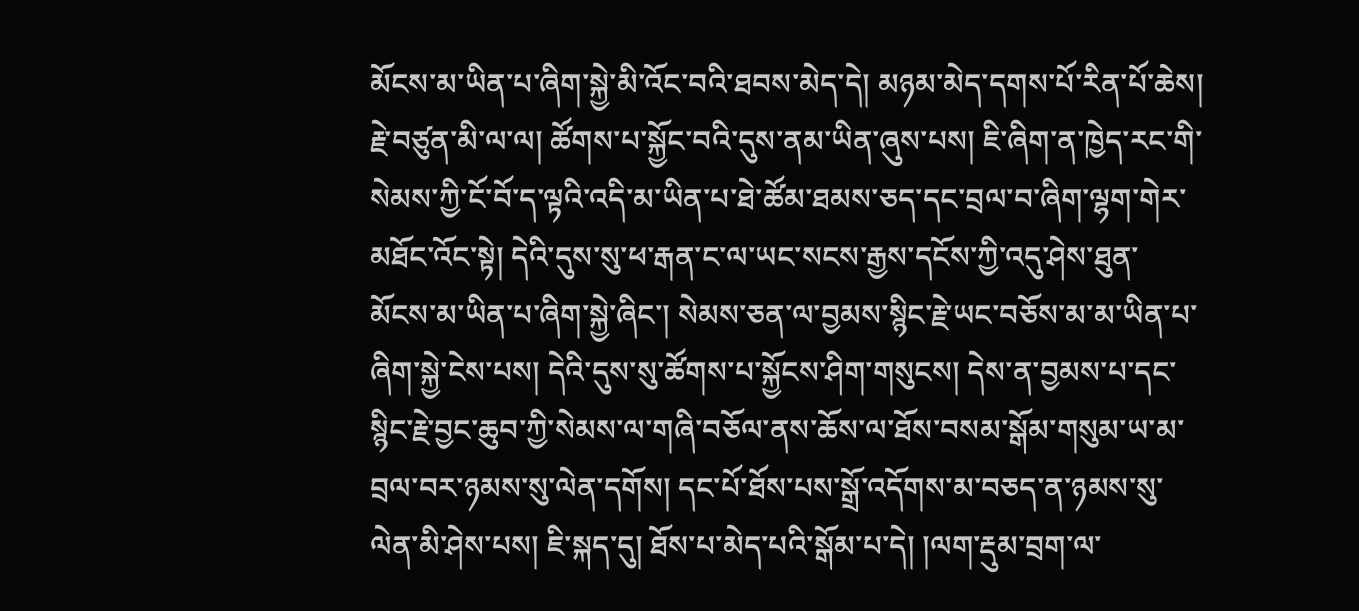མོངས་མ་ཡིན་པ་ཞིག་སྐྱེ་མི་འོང་བའི་ཐབས་མེད་དེ། མཉམ་མེད་དགས་པོ་རིན་པོ་ཆེས། རྗེ་བཙུན་མི་ལ་ལ། ཚོགས་པ་སྐྱོང་བའི་དུས་ནམ་ཡིན་ཞུས་པས། ཇི་ཞིག་ན་ཁྱེད་རང་གི་སེམས་ཀྱི་ངོ་བོ་ད་ལྟའི་འདི་མ་ཡིན་པ་ཐེ་ཚོམ་ཐམས་ཅད་དང་བྲལ་བ་ཞིག་ལྷག་གེར་མཐོང་འོང་སྟེ། དེའི་དུས་སུ་ཕ་རྒན་ང་ལ་ཡང་སངས་རྒྱས་དངོས་ཀྱི་འདུ་ཤེས་ཐུན་མོངས་མ་ཡིན་པ་ཞིག་སྐྱེ་ཞིང་། སེམས་ཅན་ལ་བྱམས་སྙིང་རྗེ་ཡང་བཅོས་མ་མ་ཡིན་པ་ཞིག་སྐྱེ་ངེས་པས། དེའི་དུས་སུ་ཚོགས་པ་སྐྱོངས་ཤིག་གསུངས། དེས་ན་བྱམས་པ་དང་སྙིང་རྗེ་བྱང་ཆུབ་ཀྱི་སེམས་ལ་གཞི་བཅོལ་ནས་ཆོས་ལ་ཐོས་བསམ་སྒོམ་གསུམ་ཡ་མ་བྲལ་བར་ཉམས་སུ་ལེན་དགོས། དང་པོ་ཐོས་པས་སྒྲོ་འདོགས་མ་བཅད་ན་ཉམས་སུ་ལེན་མི་ཤེས་པས། ཇི་སྐད་དུ། ཐོས་པ་མེད་པའི་སྒོམ་པ་དེ། །ལག་རྡུམ་བྲག་ལ་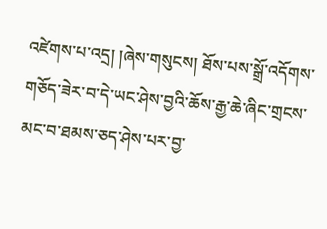འཛེགས་པ་འདྲ། །ཞེས་གསུངས། ཐོས་པས་སྒྲོ་འདོགས་གཅོད་ཟེར་བ་དེ་ཡང་ཤེས་བྱའི་ཆོས་རྒྱ་ཆེ་ཞིང་གྲངས་མང་བ་ཐམས་ཅད་ཤེས་པར་བྱ་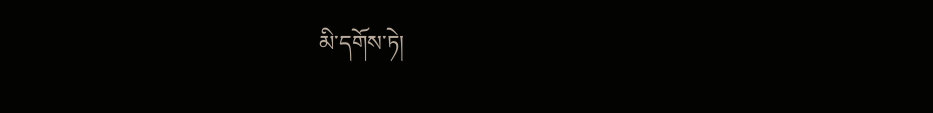མི་དགོས་ཏེ།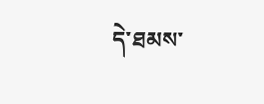དེ་ཐམས་